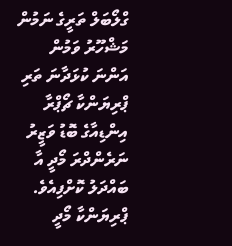ގްލޯބަލް ތަރީގެ ނަމުން މަޝްހޫރު ވަމުން އަންނަ ކުޅަދާނަ ތަރި ޕްރިޔަންކާ ޗޯޕްރާ އިންޑިއާގެ ބޮޑު ވަޒީރު ނަރެންދްރަ މޯދީ އާ ބައްދަލު ކޮށްފިއެވެ. ޕްރިޔަންކާ މޯދީ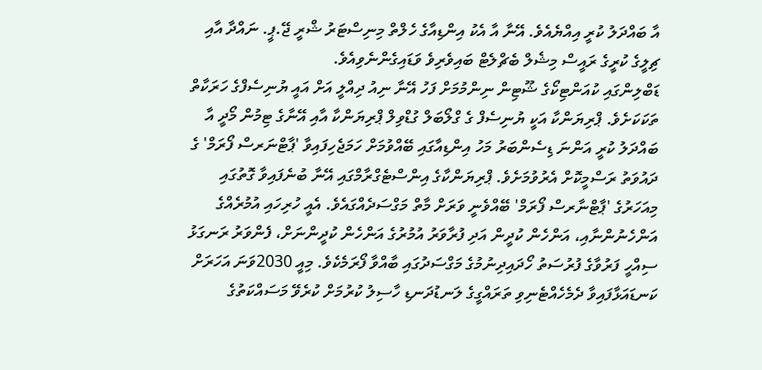އާ ބައްދަލު ކުރީ އިއްޔެއެވެ. އޭނާ އާ އެކު އިންޑިއާގެ ހެލްތް މިނިސްޓަރު ޝްރީ ޖޭ.ޕީ. ނައްދާ އާއި ޗިލީގެ ކުރީގެ ރައީސް މިޝެލް ބެޗްލެޓް ބައިވެރިވެ ވަޑައިގެންނެވިއެވެ.
ޑަބްލިންގައި ކުއަންޓިކޯގެ ޝޫޓިން ނިންމުމަށް ފަހު އޭނާ ނިއު ދިއްލީ އަށް އައީ ޔުނިސެފްގެ ހަރަކާތް ތަކަކަށެވެ. ޕްރިޔަންކާ އަކީ ޔުނިސެފް ގެ ގްލޯބަލް ގުޑްވިލް ޕްރިޔަންކާ އާއި އޭނާގެ ޓިމުން މޯދީ އާ ބައްދަލު ކުރީ އަންނަ ޑިސެންބަރު މަހު އިންޑިއާގައި ބޭއްވުމަށް ހަމަޖެހިފައިވާ 'ޕާޓްނަރސް ފޯރަމް' ގެ ދައުވަތު ރަސްމީކޮށް އެރުވުމަށެވެ. ޕްރިޔަންކާގެ އިންސްޓެގްރާމްގައި އޭނާ ބުނެފައިވާ ގޮތުގައި މިއަހަރުގެ 'ޕާޓްނާރސް ފޯރަމް' ބޭއްވެނީ ވަރަށް މާތް މަގްސަދެއްގައެވެ. އެއީ ހުރިހައި އުމުރެއްގެ އަންހެނުންނާއި، އަންހެން ކުދީން އަދި ފުރާވަރު އުމުރުގެ އަންހެން ކުދީންނަށް، ފެންވަރު ރަނގަޅު ސިއްހީ ފަރުވާގެ ފުރުސަތު ހޯދައިދިނުމުގެ މަގްސަދުގައި ބާއްވާ ފޯރަމެކެވެ. މިއީ 2030ވަނަ އަހަރަށް ކަނޑައަޅާފައިވާ ދެމެހެއްޓެނިވި ތަރައްގީގެ ލަނޑުދަނޑި ހާސިލު ކުރުމަށް ކުރެވޭ މަސައްކަތުގެ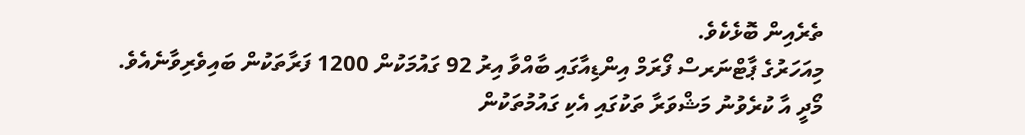ތެރެއިން ބޮޅެކެވެ.
މިއަހަރުގެ ޕާޓްނަރސް ފޯރަމް އިންޑިއާގައި ބާއްވާ އިރު 92 ގައުމަކުން 1200 ފަރާތަކުން ބައިވެރިވާނެއެވެ.
މޯދީ އާ ކުރެވުނު މަޝްވަރާ ތަކުގައި އެކި ގައުމުތަކުން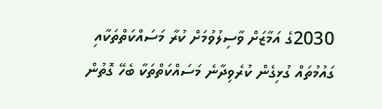2030ގެ އަމާޒަށް ވާސިލުވުމަށް ކުރާ މަސައްކަތްތަކާއި ގައުމުތައް ގުޅިގެން ކުރެވިދާނެ މަސައްކަތްތަކާ ބެހޭ ގޮތުން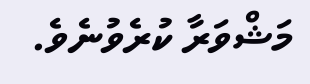މަޝްވަރާ ކުރެވުނެވެ.